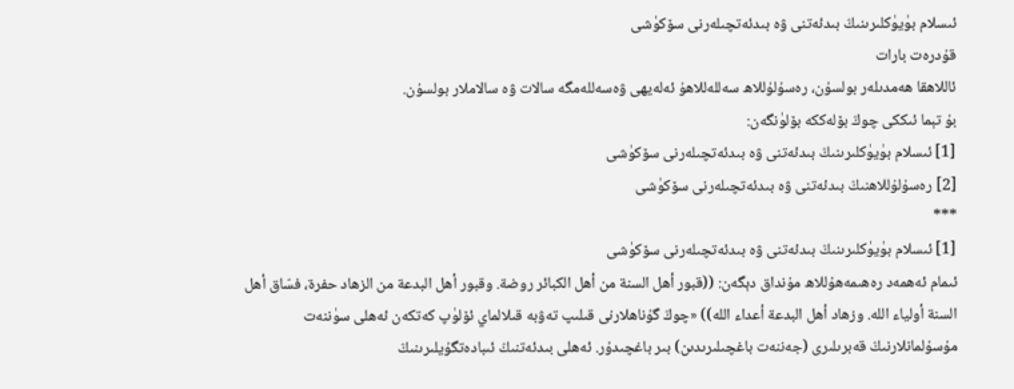ئىسلام بۈيۈكلىرىنىڭ بىدئەتنى ۋە بىدئەتچىلەرنى سۆكۈشى
قۇدرەت بارات
ئاللاھقا ھەمدىلەر بولسۇن، رەسۇلۇللاھ سەللەللاھۇ ئەلەيھى ۋەسەللەمگە سالات ۋە سالاملار بولسۇن.
بۇ تېما ئىككى چوڭ بۆلەككە بۆلۈنگەن:
[1] ئىسلام بۈيۈكلىرىنىڭ بىدئەتنى ۋە بىدئەتچىلەرنى سۆكۈشى
[2] رەسۇلۇللاھنىڭ بىدئەتنى ۋە بىدئەتچىلەرنى سۆكۈشى
***
[1] ئىسلام بۈيۈكلىرىنىڭ بىدئەتنى ۋە بىدئەتچىلەرنى سۆكۈشى
ئىمام ئەھمەد رەھىمەھۇللاھ مۇنداق دېگەن: ((قبور أهل السنة من أهل الكبائر روضة. وقبور أهل البدعة من الزهاد حفرة، فسّاق أهل السنة أولياء الله. وزهاد أهل البدعة أعداء الله)) «چوڭ گۇناھلارنى قىلىپ تەۋبە قىلالماي ئۆلۈپ كەتكەن ئەھلى سۈننەت مۇسۇلمانلارنىڭ قەبرىلىرى (جەننەت باغچىلىرىدىن) بىر باغچىدۇر. ئەھلى بىدئەتنىڭ ئىبادەتگۇيلىرىنىڭ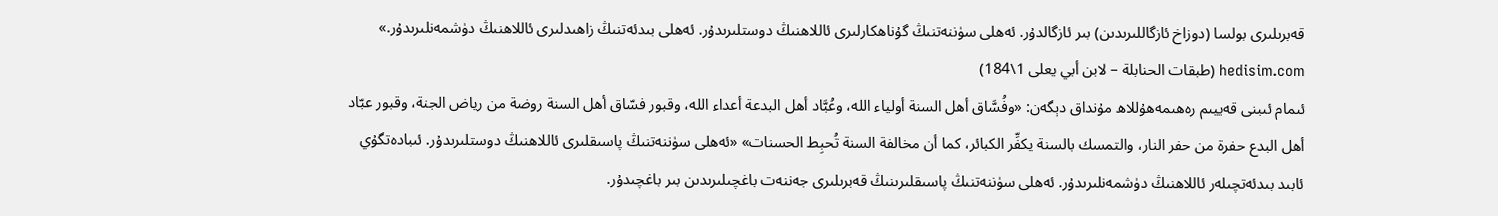قەبرىلىرى بولسا (دوزاخ ئازگاللىرىدىن) بىر ئازگالدۇر. ئەھلى سۈننەتنىڭ گۇناھكارلىرى ئاللاھنىڭ دوستلىرىدۇر. ئەھلى بىدئەتنىڭ زاھىدلىرى ئاللاھنىڭ دۈشمەنلىرىدۇر.» hedisim.com (طبقات الحنابلة – لابن أبي يعلى 1\184)
ئىمام ئىبنى قەييىم رەھىمەھۇللاھ مۇنداق دېگەن: «وفُسَّاق أهل السنة أولياء الله، وعُبَّاد أهل البدعة أعداء الله، وقبور فسّاق أهل السنة روضة من رياض الجنة، وقبور عبّاد أهل البدع حفرة من حفر النار، والتمسك بالسنة يكفِّر الكبائر، كما أن مخالفة السنة تُحبِط الحسنات» «ئەھلى سۈننەتنىڭ پاسىقلىرى ئاللاھنىڭ دوستلىرىدۇر. ئىبادەتگۇي ئابىد بىدئەتچىلەر ئاللاھنىڭ دۈشمەنلىرىدۇر. ئەھلى سۈننەتنىڭ پاسىقلىرىنىڭ قەبرىلىرى جەننەت باغچىلىرىدىن بىر باغچىدۇر.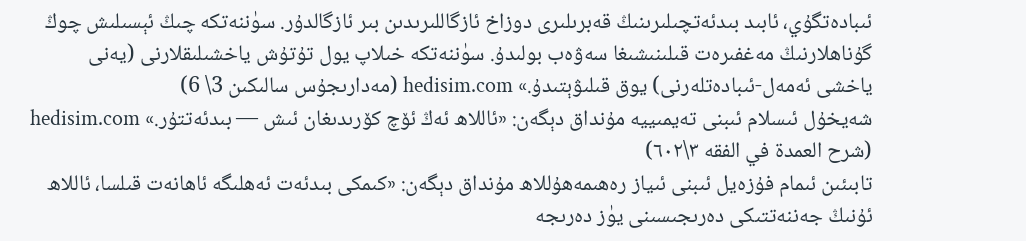ئىبادەتگۇي، ئابىد بىدئەتچىلىرىنىڭ قەبرىلىرى دوزاخ ئازگاللىرىدىن بىر ئازگالدۇر. سۈننەتكە چىڭ ئېسىلىش چوڭ گۇناھلارنىڭ مەغفىرەت قىلىنىشىغا سەۋەب بولىدۇ. سۈننەتكە خىلاپ يول تۇتۇش ياخشىلىقلارنى (يەنى ياخشى ئەمەل-ئىبادەتلەرنى) يوق قىلىۋېتىدۇ.» hedisim.com (مەدارىجۇس سالىكىن 3\ 6)
شەيخۇل ئىسلام ئىبنى تەيمىييە مۇنداق دېگەن: «ئاللاھ ئەڭ ئۆچ كۆرىدىغان ئىش — بىدئەتتۇر.» hedisim.com (شرح العمدة في الفقه ٣\٦٠٢)
تابىئىن ئىمام فۇزەيل ئىبنى ئىياز رەھىمەھۇللاھ مۇنداق دېگەن: «كىمكى بىدئەت ئەھلىگە ئاھانەت قىلسا، ئاللاھ ئۇنىڭ جەننەتتىكى دەرىجىسىنى يۈز دەرىجە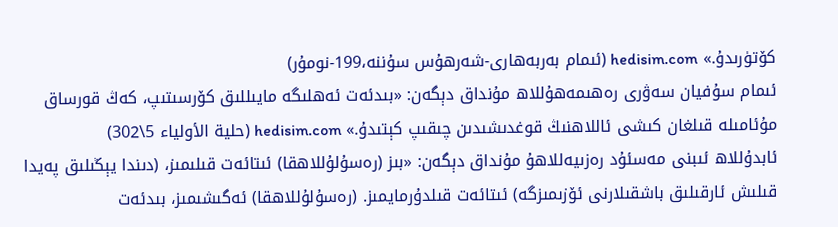كۆتۈرىدۇ.» hedisim.com (ئىمام بەربەھارى-شەرھۇس سۇننە،199-نومۇر)
ئىمام سۇفيان سەۋرى رەھىمەھۇللاھ مۇنداق دېگەن: «بىدئەت ئەھلىگە مايىللىق كۆرسىتىپ، كەڭ قورساق مۇئامىلە قىلغان كىشى ئاللاھنىڭ قوغدىشىدىن چىقىپ كېتىدۇ.» hedisim.com (حلية الأولياء 5\302)
ئابدۇللاھ ئىبنى مەسئۇد رەزىيەللاھۇ مۇنداق دېگەن: «بىز (رەسۇلۇللاھقا) ئىتائەت قىلىمىز، (دىندا يېڭىلىق پەيدا قىلىش ئارقىلىق باشقىلارنى ئۆزىمىزگە) ئىتائەت قىلدۇرمايمىز. (رەسۇلۇللاھقا) ئەگىشىمىز، بىدئەت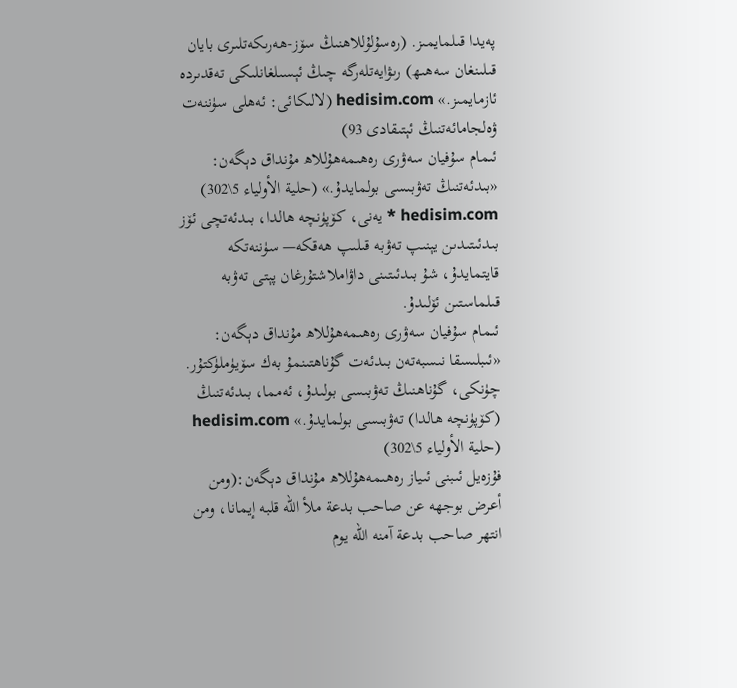پەيدا قىلمايمىز. (رەسۇلۇللاھنىڭ سۆز-ھەرىكەتلىرى بايان قىلىنغان سەھىھ) رىۋايەتلەرگە چىڭ ئېسىلغانلىكى تەقدىردە ئازمايمىز.» hedisim.com (لالىكائى: ئەھلى سۈننەت ۋەلجامائەتنىڭ ئېتىقادى 93)
ئىمام سۇفيان سەۋرى رەھىمەھۇللاھ مۇنداق دېگەن: «بىدئەتنىڭ تەۋبىسى بولمايدۇ.» (حلية الأولياء 5\302) hedisim.com * يەنى، كۆپۈنچە ھالدا، بىدئەتچى ئۆز بىدئىتىدىن يېنىپ تەۋبە قىلىپ ھەقكە— سۈننەتكە قايتمايدۇ، شۇ بىدئىتىنى داۋاملاشتۇرغان پېتى تەۋبە قىلماستىن ئۆلىدۇ.
ئىمام سۇفيان سەۋرى رەھىمەھۇللاھ مۇنداق دېگەن: «ئىبلىسقا نىسبەتەن بىدئەت گۇناھتىنمۇ بەك سۆيۈملۈكتۇر. چۈنكى، گۇناھنىڭ تەۋبىسى بولىدۇ، ئەمما، بىدئەتنىڭ (كۆپۈنچە ھالدا) تەۋبىسى بولمايدۇ.» hedisim.com (حلية الأولياء 5\302)
فۇزەيل ئىبنى ئىياز رەھىمەھۇللاھ مۇنداق دېگەن:(ومن أعرض بوجهه عن صاحب بدعة ملأ الله قلبه إيمانا، ومن انتهر صاحب بدعة آمنه الله يوم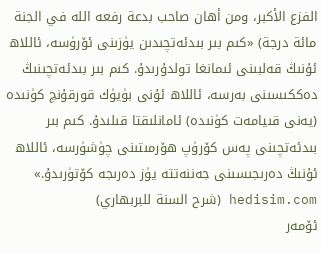الفزع الأكبر، ومن أهان صاحب بدعة رفعه الله في الجنة مائة درجة) «كىم بىر بىدئەتچىدىن يۈزىنى ئۆرۈسە، ئاللاھ ئۇنىڭ قەلبىنى ئىمانغا تولدۇرىدۇ. كىم بىر بىدئەتچىنىڭ دەككىسىنى بەرسە، ئاللاھ ئۇنى بۈيۈك قورقۇنچ كۈنىدە (يەنى قىيامەت كۈنىدە) ئامانلىقتا قىلىدۇ. كىم بىر بىدئەتچىنى پەس كۆرۈپ ھۆرمىتىنى چۈشۈرسە، ئاللاھ ئۇنىڭ دەرىجىسىنى جەننەتتە يۈز دەرىجە كۆتۈرىدۇ.» hedisim.com (شرح السنة للبربهاري)
ئۆمەر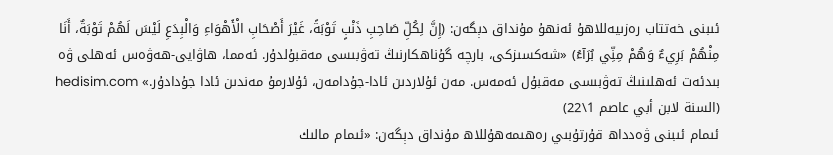ئىبنى خەتتاب رەزىيەللاھۇ ئەنھۇ مۇنداق دېگەن: (إِنَّ لِكُلِّ صَاحِبِ ذَنْبٍ تَوْبَةً، غَيْرَ أَصْحَابِ الْأَهْوَاءِ وَالْبِدَعِ لَيْسَ لَهُمْ تَوْبَةٌ، أَنَا مِنْهُمْ بَرِيءٌ وَهُمْ مِنِّي بُرَآءُ) «شەكسىزكى، بارچە گۇناھكارنىڭ تەۋبىسى مەقبۇلدۇر. ئەمما، ھاۋايى-ھەۋەس ئەھلى ۋە بىدئەت ئەھلىنىڭ تەۋبىسى مەقبۇل ئەمەس. مەن ئۇلاردىن ئادا-جۇدامەن، ئۇلارمۇ مەندىن ئادا جۇدادۇر.» hedisim.com (السنة لابن أبي عاصم 1\22)
ئىمام ئىبنى ۋەدداھ قۇرتۇبىي رەھىمەھۇللاھ مۇنداق دېگەن: «ئىمام مالىك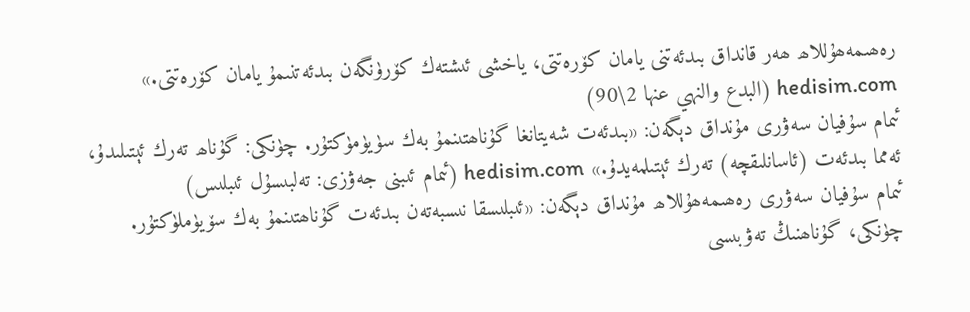رەھىمەھۇللاھ ھەر قانداق بىدئەتنى يامان كۆرەتتى، ياخشى ئىشتەك كۆرۈنگەن بىدئەتنىمۇ يامان كۆرەتتى.» hedisim.com (البدع والنهي عنها 2\90)
ئىمام سۇفيان سەۋرى مۇنداق دېگەن: «بىدئەت شەيتانغا گۇناھتىنمۇ بەك سۈيۈمۈكتۇر. چۈنكى: گۇناھ تەرك ئېتىلىدۇ، ئەمما بىدئەت (ئاسانلىقچە) تەرك ئېتىلمەيدۇ.» hedisim.com (ئىمام ئىبنى جەۋزى: تەلبىسۇل ئىبلىس)
ئىمام سۇفيان سەۋرى رەھىمەھۇللاھ مۇنداق دېگەن: «ئىبلىسقا نىسبەتەن بىدئەت گۇناھتىنمۇ بەك سۆيۈملۈكتۇر. چۈنكى، گۇناھنىڭ تەۋبىسى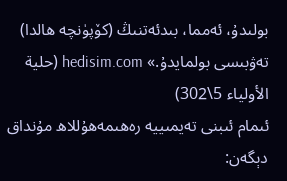بولىدۇ، ئەمما، بىدئەتنىڭ (كۆپۈنچە ھالدا) تەۋبىسى بولمايدۇ.» hedisim.com (حلية الأولياء 5\302)
ئىمام ئىبنى تەيمىييە رەھىمەھۇللاھ مۇنداق دېگەن: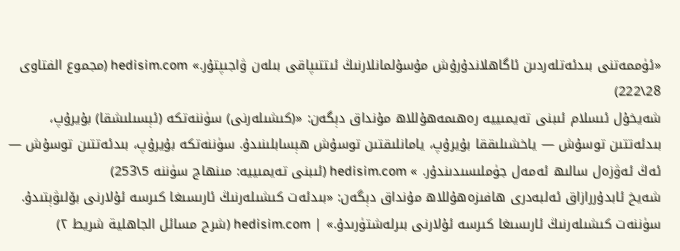«ئۈممەتنى بىدئەتلەردىن ئاگاھلاندۇرۇش مۇسۇلمانلارنىڭ ئىتتىپاقى بىلەن ۋاجىپتۇر.» hedisim.com (مجموع الفتاوى 28\222)
شەيخۇل ئىسلام ئىبنى تەيمىييە رەھىمەھۇللاھ مۇنداق دېگەن: «(كىشىلەرنى) سۈننەتكە (ئېسىلىشقا) بۇيرۇپ، بىدئەتتىن توسۇش — ياخشىلىققا بۇيرۇپ، يامانلىقتىن توسۇش ھېسابلىنىدۇ. سۈننەتكە بۇيرۇپ، بىدئەتتىن توسۇش — ئەڭ ئەۋزەل سالىھ ئەمەل جۈملىسىدىندۇر. » hedisim.com (ئىبنى تەيمىييە: مىنھاج سۈننە 5\253)
شەيخ ئابدۇررازاق ئەلبەدرى ھافىزەھۇللاھ مۇنداق دېگەن: «بىدئەت كىشىلەرنىڭ ئارىسىغا كىرسە ئۇلارنى بۆلىۋېتىدۇ. سۈننەت كىشىلەرنىڭ ئارىسىغا كىرسە ئۇلارنى بىرلەشتۈرىدۇ.» | hedisim.com (شرح مسائل الجاهلية شريط ٢)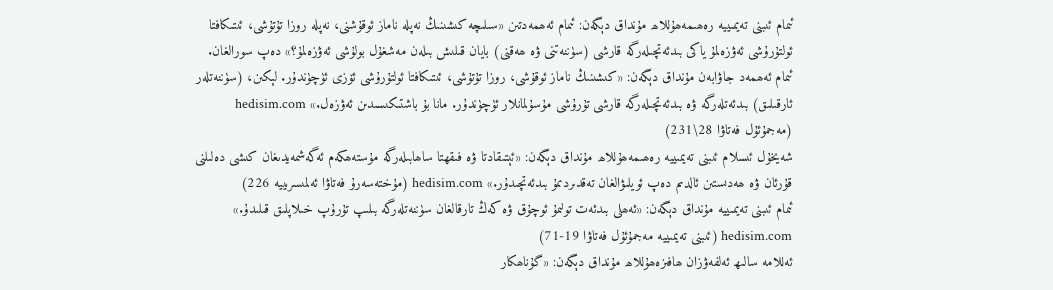ئىمام ئىبنى تەيمىييە رەھىمەھۇللاھ مۇنداق دېگەن: ئىمام ئەھمەدتىن «سىلىچە كىشىنىڭ نەپلە ناماز ئوقۇشنى، نەپلە روزا تۇتۇشى، ئىتىكافتا ئولتۇرۇشى ئەۋزەلمۇ ياكى بىدئەتچىلەرگە قارشى (سۈننەتنى ۋە ھەقنى) بايان قىلىش بىلەن مەشغۇل بولۇشى ئەۋزەلمۇ؟» دەپ سورالغان. ئىمام ئەھمەد جاۋابەن مۇنداق دېگەن: «كىشىنىڭ ناماز ئوقۇشى، روزا تۇتۇشى، ئىتىكافتا ئولتۇرۇشى ئۆزى ئۈچۈندۇر. لېكىن، (سۈننەتلەر ئارقىلىق) بىدئەتلەرگە ۋە بىدئەتچىلەرگە قارشى تۇرۇشى مۇسۇلمانلار ئۈچۈندۇر. مانا بۇ باشتىكىسىدىن ئەۋزەل.» hedisim.com (مەجمۇئۇل فەتاۋا 28\231)
شەيخۇل ئىسلام ئىبنى تەيمىييە رەھىمەھۇللاھ مۇنداق دېگەن: «ئېتىقادتا ۋە فىقھتا ساھابىلەرگە مۇستەھكەم ئەگەشمەيدىغان كىشى دەلىلنى قۇرئان ۋە ھەدىستىن ئالدىم دەپ ئويلىۋالغان تەقدىردىمۇ بىدئەتچىدۇر.» hedisim.com (مۇختەسەرۇ فەتاۋا ئەلمىسرىييە 226)
ئىمام ئىبنى تەيمىييە مۇنداق دېگەن: «ئەھلى بىدئەت تولىمۇ ئوچۇق ۋە كەڭ تارقالغان سۈننەتلەرگە بىلىپ تۇرۇپ خىلاپلىق قىلىدۇ.» hedisim.com (ئىبنى تەيمىييە مەجمۇئۇل فەتاۋا 19-71)
ئەللامە سالىھ ئەلفەۋزان ھافىزەھۇللاھ مۇنداق دېگەن: «گۇناھكار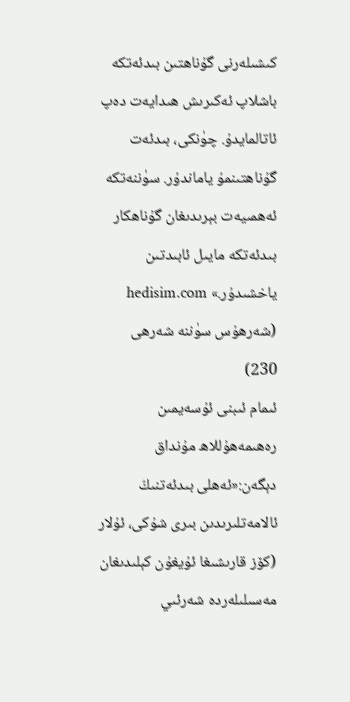كىشىلەرنى گۇناھتىن بىدئەتكە باشلاپ ئەكىرىش ھىدايەت دەپ ئاتالمايدۇ. چۈنكى، بىدئەت گۇناھتىنمۇ ياماندۇر. سۈننەتكە ئەھمىيەت بېرىدىغان گۇناھكار بىدئەتكە مايىل ئابىدتىن ياخشىدۇر.» hedisim.com (شەرھۇس سۈننە شەرھى 230)
ئىمام ئىبنى ئۇسەيمىن رەھىمەھۇللاھ مۇنداق دېگەن:«ئەھلى بىدئەتنىڭ ئالامەتلىرىدىن بىرى شۇكى، ئۇلار (كۆز قارىشىغا ئۇيغۇن كېلىدىغان مەسىلىلەردە شەرئىي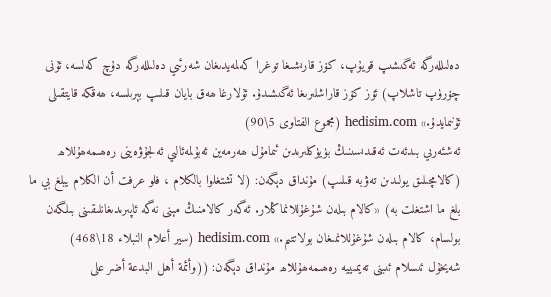دەلىللەرگە ئەگىشىپ قويۇپ، كۆز قارىشىغا توغرا كەلمەيدىغان شەرئىي دەلىللەرگە دۇچ كەلسە، ئۇنى چۆرۈپ تاشلاپ) ئۆز كۆز قاراشلىرىغا ئەگىشىدۇ. ئۇلارغا ھەق بايان قىلىپ بېرىلسە، ھەقكە قايتقىلى ئۇنىمايدۇ.» hedisim.com (مجموع الفتاوى 5\90)
ئەشئەرىي بىدئەت ئەقىدىسىنىڭ بۈيۈكلىرىدىن ئىمامۇل ھەرمەين ئەبۇلمەئالىي ئەلجۇۋەينى رەھىمەھۇللاھ (كالامچىلىق يولىدىن تەۋبە قىلىپ) مۇنداق دېگەن: (لا تشتغلوا بالكلام ، فلو عرفت أن الكلام يبلغ بي ما بلغ ما اشتغلت به) «كالام بىلەن شۇغۇللانماڭلار. ئەگەر كالامنىڭ مېنى نەگە ئاپىرىدىغانلىقىنى بىلگەن بولسام، كالام بىلەن شۇغۇللانمىغان بولاتتىم.» hedisim.com (سير أعلام النبلاء 18\468)
شەيخۇل ئىسلام ئىبنى تەيمىييە رەھىمەھۇللاھ مۇنداق دېگەن: ((وأئمة أهل البدعة أضر على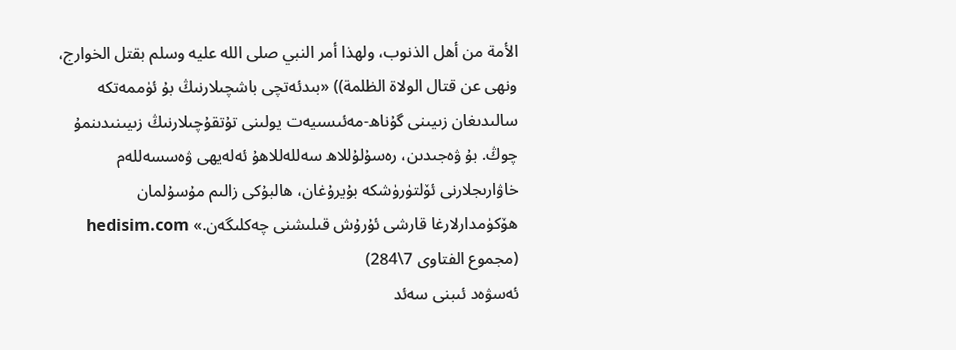الأمة من أهل الذنوب، ولهذا أمر النبي صلى الله عليه وسلم بقتل الخوارج، ونهى عن قتال الولاة الظلمة)) «بىدئەتچى باشچىلارنىڭ بۇ ئۈممەتكە سالىدىغان زىيىنى گۇناھ-مەئىسىيەت يولىنى تۇتقۇچىلارنىڭ زىيىنىدىنمۇ چوڭ. بۇ ۋەجىدىن، رەسۇلۇللاھ سەللەللاھۇ ئەلەيھى ۋەسسەللەم خاۋارىجلارنى ئۆلتۈرۈشكە بۇيرۇغان، ھالبۇكى زالىم مۇسۇلمان ھۆكۈمدارلارغا قارشى ئۇرۇش قىلىشنى چەكلىگەن.» hedisim.com (مجموع الفتاوى 7\284)
ئەسۋەد ئىبنى سەئد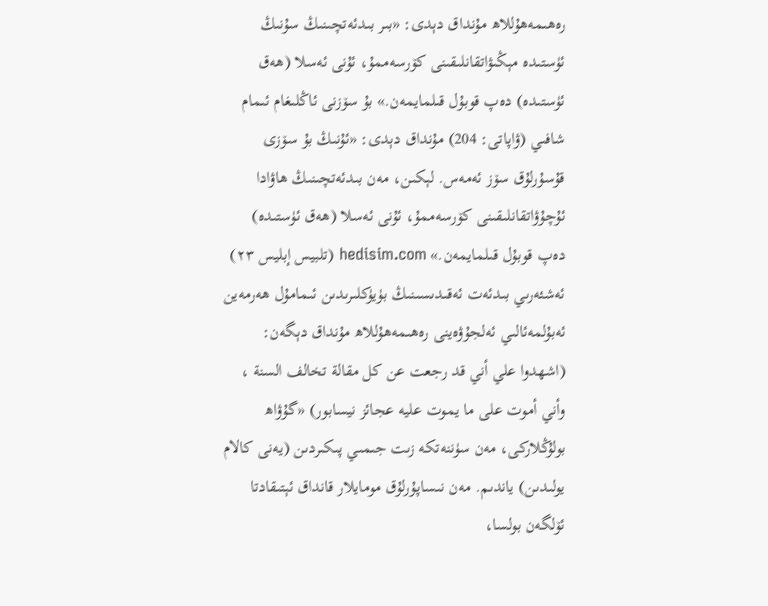رەھىمەھۇللاھ مۇنداق دېدى: «بىر بىدئەتچىنىڭ سۇنىڭ ئۈستىدە مېڭىۋاتقانلىقىنى كۆرسەممۇ، ئۇنى ئەسلا (ھەق ئۈستىدە) دەپ قوبۇل قىلمايمەن.» بۇ سۆزنى ئاڭلىغام ئىمام شافىي (ۋاپاتى: 204) مۇنداق دېدى: «ئۇنىڭ بۇ سۆزى قۇسۇرلۇق سۆز ئەمەس. لېكىن، مەن بىدئەتچىنىڭ ھاۋادا ئۇچۇۋاتقانلىقىنى كۆرسەممۇ، ئۇنى ئەسلا (ھەق ئۈستىدە) دەپ قوبۇل قىلمايمەن.» hedisim.com (تلبيس إبليس ٢٣)
ئەشئەرىي بىدئەت ئەقىدىسىنىڭ بۈيۈكلىرىدىن ئىمامۇل ھەرمەين ئەبۇلمەئالىي ئەلجۇۋەينى رەھىمەھۇللاھ مۇنداق دېگەن: (اشهدوا علي أني قد رجعت عن كل مقالة تخالف السنة ، وأني أموت على ما يموت عليه عجائز نيسابور) «گۇۋاھ بولۇڭلاركى، مەن سۈننەتكە زىت جىمىي پىكىردىن (يەنى كالام يولىدىن) ياندىم. مەن نىساپۇرلۇق مومايلار قانداق ئېتىقادتا ئۆلگەن بولسا،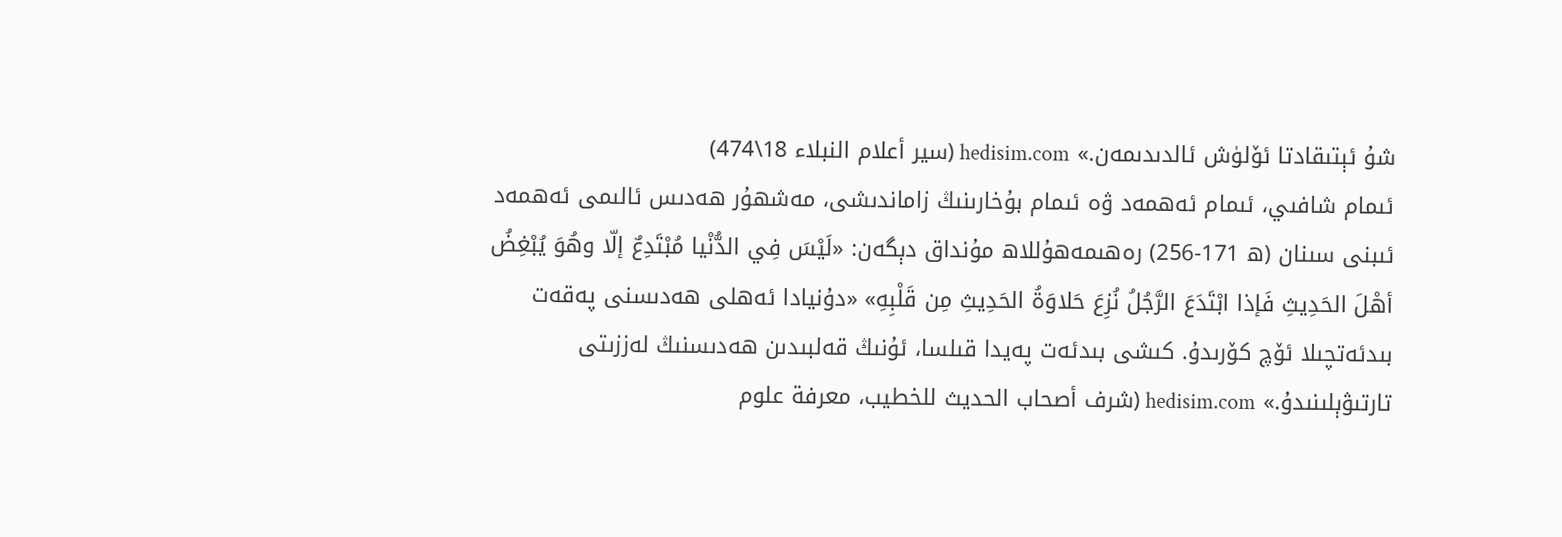شۇ ئېتىقادتا ئۆلۈش ئالدىدىمەن.» hedisim.com (سير أعلام النبلاء 18\474)
ئىمام شافىي، ئىمام ئەھمەد ۋە ئىمام بۇخارىنىڭ زاماندىشى، مەشھۇر ھەدىس ئالىمى ئەھمەد ئىبنى سىنان (ھ 171-256) رەھىمەھۇللاھ مۇنداق دېگەن: «لَيْسَ فِي الدُّنْيا مُبْتَدِعٌ إلّا وهُوَ يُبْغِضُ أهْلَ الحَدِيثِ فَإذا ابْتَدَعَ الرَّجُلُ نُزِعَ حَلاوَةُ الحَدِيثِ مِن قَلْبِهِ» «دۇنيادا ئەھلى ھەدىسنى پەقەت بىدئەتچىلا ئۆچ كۆرىدۇ. كىشى بىدئەت پەيدا قىلسا، ئۇنىڭ قەلبىدىن ھەدىسنىڭ لەززىتى تارتىۋېلىنىدۇ.» hedisim.com (شرف أصحاب الحديث للخطيب، معرفة علوم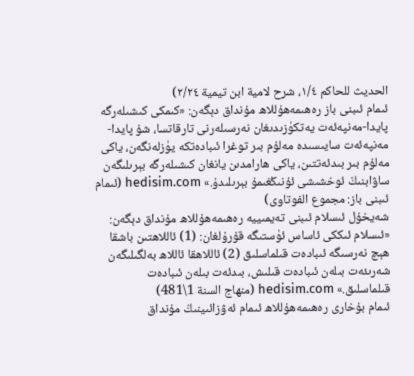الحديث للحاكم ١/٤، شرح لامية ابن تيمية ٢/٢٤)
ئىمام ئىبنى باز رەھىمەھۇللاھ مۇنداق دېگەن: «كىمكى كىشىلەرگە پايدا-مەنپەئەت يەتكۈزىدىغان نەرسىلەرنى تارقاتسا، شۇ پايدا-مەنپەئەت سايىسىدە مەلۇم بىر توغرا ئىبادەتكە يۈزلەنگەن، ياكى مەلۇم بىر بىدئەتتىن، ياكى ھارامدىن يانغان كىشىلەرگە بېرىلىگەن ساۋابنىڭ ئوخشىشى ئۇنىڭغىمۇ بېرىلىدۇ.» hedisim.com (ئىمام ئىبنى باز: مجموع الفوتاوى)
شەيخۇل ئىسلام ئىبنى تەيمىييە رەھىمەھۇللاھ مۇنداق دېگەن: «ئىسلام ئىككى ئاساس ئۈستىگە قۇرۇلغان: (1) ئاللاھتىن باشقا ھېچ نەرسىگە ئىبادەت قىلماسلىق (2) ئاللاھقا ئاللاھ بەلگىلىگەن شەرىئەت بىلەن ئىبادەت قىلىش، بىدئەت بىلەن ئىبادەت قىلماسلىق.» hedisim.com (منهاج السنة 1\481)
ئىمام بۇخارى رەھىمەھۇللاھ ئىمام ئەۋزائىينىڭ مۇنداق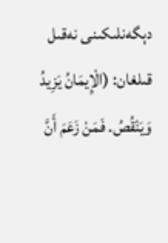دېگەنلىكىنى نەقىل قىلغان: (الْإِيمَانُ يَزِيدُ وَيَنْقُصُ. فَمَنْ زَعَمَ أَنَّ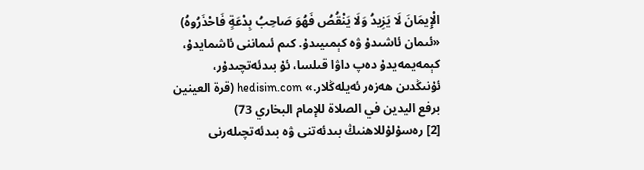الْإِيمَانَ لَا يَزِيدُ وَلَا يَنْقُصُ فَهُوَ صَاحِبُ بِدْعَةٍ فَاحْذَرُوهُ) «ئىمان ئاشىدۇ ۋە كېمىيىدۇ. كىم ئىماننى ئاشمايدۇ، كېمەيمەيدۇ دەپ داۋا قىلسا، ئۇ بىدئەتچىدۇر، ئۇنىڭدىن ھەزەر ئەيلەڭلار.» hedisim.com (قرة العينين برفع اليدين في الصلاة للإمام البخاري 73)
[2] رەسۇلۇللاھنىڭ بىدئەتنى ۋە بىدئەتچىلەرنى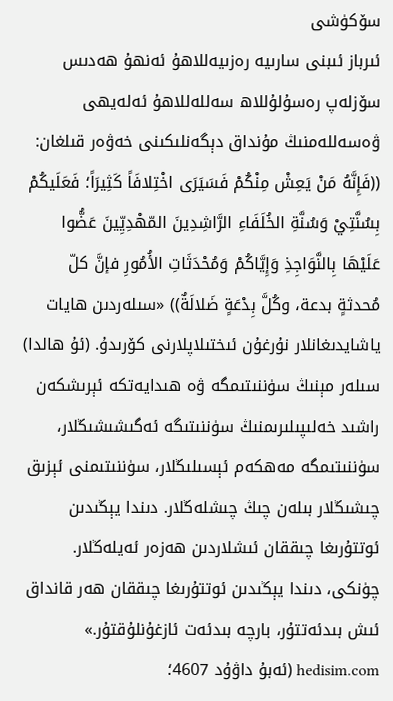سۆكۈشى
ئىرباز ئىبنى سارىيە رەزىيەللاھۇ ئەنھۇ ھەدىس سۆزلەپ رەسۇلۇللاھ سەللەللاھۇ ئەلەيھى ۋەسەللەمنىڭ مۇنداق دېگەنلىكىنى خەۋەر قىلغان: ((فَإِنَّهُ مَنْ يَعِشْ مِنْكُمْ فَسَيَرَى اخْتِلافَاً كَثِيرَاً؛ فَعَلَيكُمْ بِسُنَّتِيْ وَسُنَّةِ الخُلَفَاءِ الرَّاشِدِينَ المّهْدِيِّينَ عَضُّوا عَلَيْهَا بِالنَّوَاجِذِ وَإِيَّاكُمْ وَمُحْدَثَاتِ الأُمُورِ فإنَّ كلّ مُحدثةٍ بدعة، وكُلَّ بِدْعَةٍ ضَلالَةٌ)) «سىلەردىن ھايات ياشايدىغانلار نۇرغۇن ئىختىلاپلارنى كۆرىدۇ. (ئۇ ھالدا) سىلەر مېنىڭ سۈننىتىمگە ۋە ھىدايەتكە ئېرىشكەن راشىد خەلىپىلىرىمنىڭ سۈننىتىگە ئەگىشىشىڭلار، سۈننىتىمگە مەھكەم ئېسىلىڭلار، سۈننىتىمنى ئېزىق چىشىڭلار بىلەن چىڭ چىشلەڭلار. دىندا يېڭىدىن ئوتتۇرىغا چىققان ئىشلاردىن ھەزەر ئەيلەڭلار. چۈنكى، دىندا يېڭىدىن ئوتتۇرىغا چىققان ھەر قانداق ئىش بىدئەتتۇر، بارچە بىدئەت ئازغۇنلۇقتۇر.» hedisim.com (ئەبۇ داۋۇد 4607؛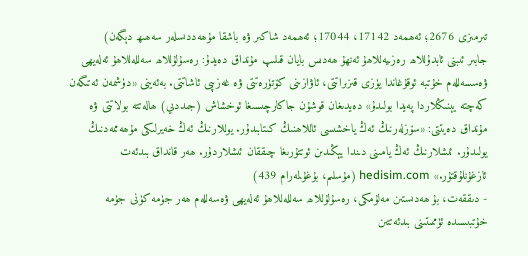تىرمىزى 2676؛ ئەھمەد 17142، 17044؛ ئەھمەد شاكىر ۋە باشقا مۇھەددىسلەر سەھىھ دېگەن)
جابىر ئىبنى ئابدۇللاھ رەزىيەللاھۇ ئەنھۇ ھەدىس بايان قىلىپ مۇنداق دەيدۇ: رەسۇلۇللاھ سەللەللاھۇ ئەلەيھى ۋەسسەللەم خۇتبە ئوقۇغاندا يۈزى قىزىراتتى، ئاۋازىنى كۆتۈرەتتى ۋە غەزىپى ئاشاتتى. بەئەينى «دۈشمەن ئەتىگەن كەچتە يېنىڭلاردا پەيدا بولىدۇ» دەيدىغان قوشۇن جاكارچىسىغا ئوخشاش (جىددىي) ھالەتتە بولاتتى ۋە مۇنداق دەيتتى: «سۆزلەرنىڭ ئەڭ ياخشىسى ئاللاھنىڭ كىتابىدۇر. يوللارنىڭ ئەڭ خەيرلىكى مۇھەممەدنىڭ يولىدۇر. ئىشلارنىڭ ئەڭ يامىنى دىندا يېڭىدىن ئوتتۇرىغا چىققان ئىشلاردۇر. ھەر قانداق بىدئەت ئازغۇنلۇقتۇر.» hedisim.com (مۇسلىم، بۇغۇلمەرام 439)
- دىققەت، بۇ ھەدىستىن مەلۇمكى، رەسۇلۇللاھ سەللەللاھۇ ئەلەيھى ۋەسەللەم ھەر جۈمە كۈنى جۈمە خۇتبىسىدە ئۈممىتىنى بىدئەتتىن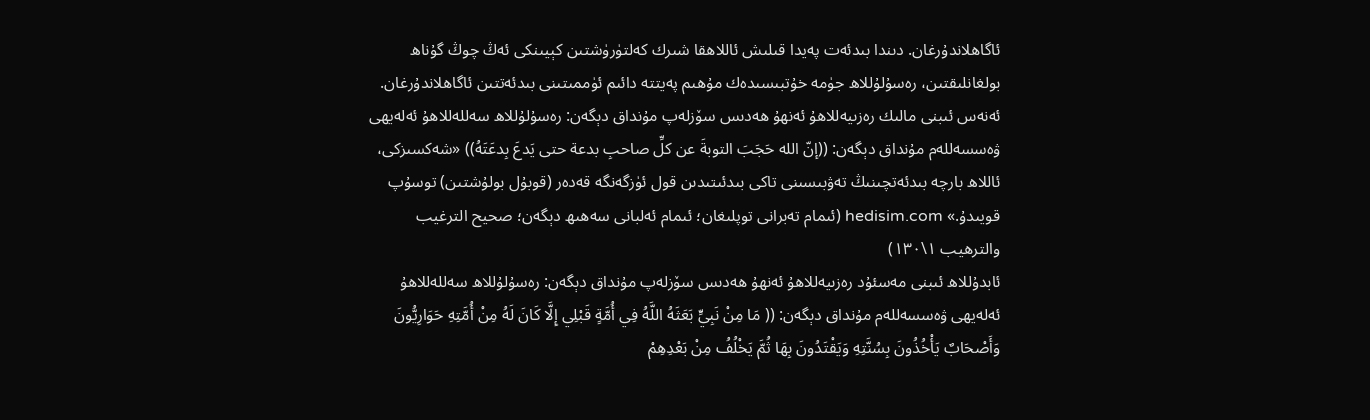ئاگاھلاندۇرغان. دىندا بىدئەت پەيدا قىلىش ئاللاھقا شىرك كەلتۈرۈشتىن كېيىنكى ئەڭ چوڭ گۇناھ بولغانلىقتىن، رەسۇلۇللاھ جۈمە خۇتبىسىدەك مۇھىم پەيتتە دائىم ئۈممىتىنى بىدئەتتىن ئاگاھلاندۇرغان.
ئەنەس ئىبنى مالىك رەزىيەللاھۇ ئەنھۇ ھەدىس سۆزلەپ مۇنداق دېگەن: رەسۇلۇللاھ سەللەللاھۇ ئەلەيھى ۋەسسەللەم مۇنداق دېگەن: ((إنّ الله حَجَبَ التوبةَ عن كلِّ صاحبِ بدعة حتى يَدعَ بِدعَتَهُ)) «شەكسىزكى، ئاللاھ بارچە بىدئەتچىنىڭ تەۋبىسىنى تاكى بىدئىتىدىن قول ئۈزگەنگە قەدەر (قوبۇل بولۇشتىن) توسۇپ قويىدۇ.» hedisim.com (ئىمام تەبرانى توپلىغان؛ ئىمام ئەلبانى سەھىھ دېگەن؛ صحيح الترغيب والترهيب ١\١٣٠)
ئابدۇللاھ ئىبنى مەسئۇد رەزىيەللاھۇ ئەنھۇ ھەدىس سۆزلەپ مۇنداق دېگەن: رەسۇلۇللاھ سەللەللاھۇ ئەلەيھى ۋەسسەللەم مۇنداق دېگەن: (( مَا مِنْ نَبِيٍّ بَعَثَهُ اللَّهُ فِي أُمَّةٍ قَبْلِي إِلَّا كَانَ لَهُ مِنْ أُمَّتِهِ حَوَارِيُّونَ وَأَصْحَابٌ يَأْخُذُونَ بِسُنَّتِهِ وَيَقْتَدُونَ بِهَا ثُمَّ يَخْلُفُ مِنْ بَعْدِهِمْ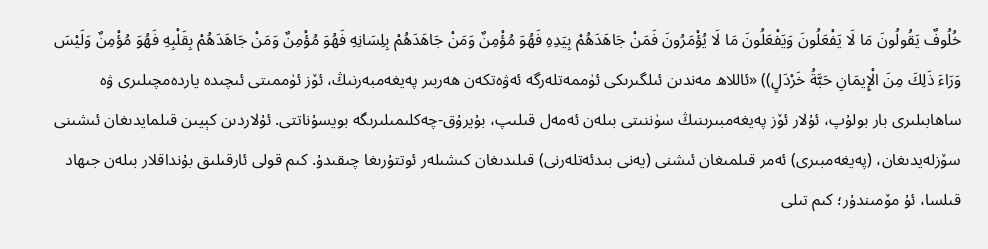خُلُوفٌ يَقُولُونَ مَا لَا يَفْعَلُونَ وَيَفْعَلُونَ مَا لَا يُؤْمَرُونَ فَمَنْ جَاهَدَهُمْ بِيَدِهِ فَهُوَ مُؤْمِنٌ وَمَنْ جَاهَدَهُمْ بِلِسَانِهِ فَهُوَ مُؤْمِنٌ وَمَنْ جَاهَدَهُمْ بِقَلْبِهِ فَهُوَ مُؤْمِنٌ وَلَيْسَ وَرَاءَ ذَلِكَ مِنَ الْإِيمَانِ حَبَّةُ خَرْدَلٍ)) «ئاللاھ مەندىن ئىلگىرىكى ئۈممەتلەرگە ئەۋەتكەن ھەربىر پەيغەمبەرنىڭ، ئۆز ئۈممىتى ئىچىدە ياردەمچىلىرى ۋە ساھابىلىرى بار بولۇپ، ئۇلار ئۆز پەيغەمبىرىنىڭ سۈننىتى بىلەن ئەمەل قىلىپ، بۇيرۇق-چەكلىمىلىرىگە بويسۇناتتى. ئۇلاردىن كېيىن قىلمايدىغان ئىشىنى سۆزلەيدىغان، (پەيغەمبىرى) ئەمر قىلمىغان ئىشنى (يەنى بىدئەتلەرنى) قىلىدىغان كىشىلەر ئوتتۇرىغا چىقىدۇ. كىم قولى ئارقىلىق بۇنداقلار بىلەن جىھاد قىلسا، ئۇ مۆمىندۇر؛ كىم تىلى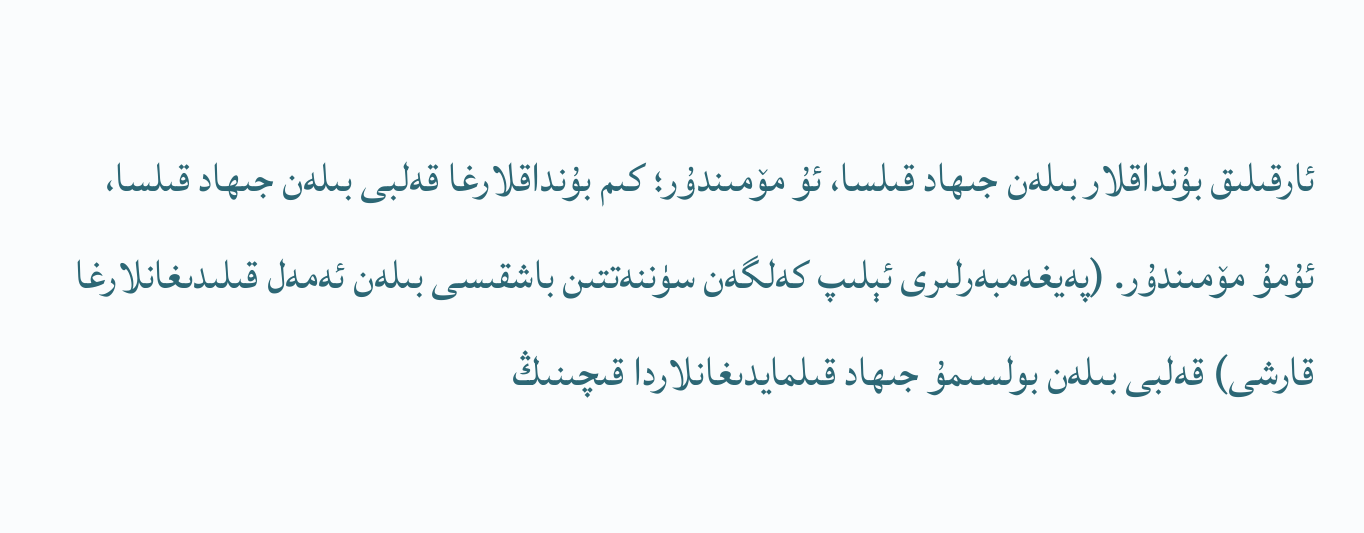ئارقىلىق بۇنداقلار بىلەن جىھاد قىلسا، ئۇ مۆمىندۇر؛ كىم بۇنداقلارغا قەلبى بىلەن جىھاد قىلسا، ئۇمۇ مۆمىندۇر. (پەيغەمبەرلىرى ئېلىپ كەلگەن سۈننەتتىن باشقىسى بىلەن ئەمەل قىلىدىغانلارغا قارشى) قەلبى بىلەن بولسىمۇ جىھاد قىلمايدىغانلاردا قىچىنىڭ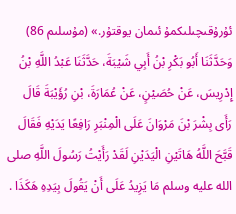ئۇرۇقىچىلىكمۇ ئىمان يوقتۇر.» (مۇسلىم 86)
وَحَدَّثَنَا أَبُو بَكْرِ بْنُ أَبِي شَيْبَةَ، حَدَّثَنَا عَبْدُ اللَّهِ بْنُ إِدْرِيسَ، عَنْ حُصَيْنٍ، عَنْ عُمَارَةَ، بْنِ رُؤَيْبَةَ قَالَ رَأَى بِشْرَ بْنَ مَرْوَانَ عَلَى الْمِنْبَرِ رَافِعًا يَدَيْهِ فَقَالَ قَبَّحَ اللَّهُ هَاتَيْنِ الْيَدَيْنِ لَقَدْ رَأَيْتُ رَسُولَ اللَّهِ صلى الله عليه وسلم مَا يَزِيدُ عَلَى أَنْ يَقُولَ بِيَدِهِ هَكَذَا .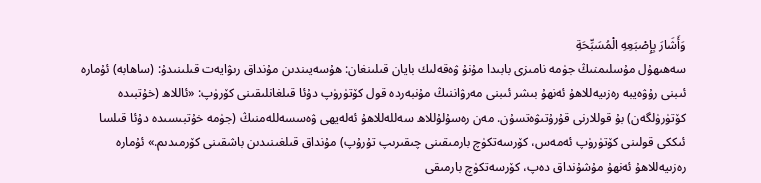وَأَشَارَ بِإِصْبَعِهِ الْمُسَبِّحَةِ
سەھىھۇل مۇسلىمنىڭ جۈمە نامىزى بابىدا مۇنۇ ۋەقەلىك بايان قىلىنغان: ھۇسەيىندىن مۇنداق رىۋايەت قىلىنىدۇ: (ساھابە) ئۇمارە ئىبنى رۇۋەيبە رەزىيەللاھۇ ئەنھۇ بىشر ئىبنى مەرۋاننىڭ مۇنبەردە قول كۆتۈرۈپ دۇئا قىلغانلىقىنى كۆرۈپ: «ئاللاھ (خۇتبىدە كۆتۈرۈلگەن) بۇ قوللارنى قۇرۇتىۋەتسۇن. مەن رەسۇلۇللاھ سەللەللاھۇ ئەلەيھى ۋەسسەللەمنىڭ (جۈمە خۇتبىسىدە دۇئا قىلسا ئىككى قولىنى كۆتۈرۈپ ئەمەس، كۆرسەتكۈچ بارمىقىنى چىقىرىپ تۇرۇپ) مۇنداق قىلغىنىدىن باشقىنى كۆرمىدىم.» ئۇمارە رەزىيەللاھۇ ئەنھۇ مۇشۇنداق دەپ، كۆرسەتكۈچ بارمىقى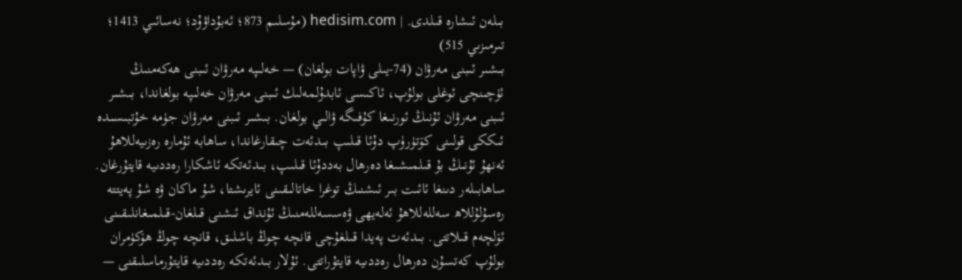بىلەن ئىشارە قىلدى. | hedisim.com (مۇسلىم 873؛ ئەبۇداۋۇد؛ نەسائىي 1413؛ تىرمىزىي 515)
بىشىر ئىبنى مەرۋان (74-يىلى ۋاپات بولغان) — خەلىپە مەرۋان ئىبنى ھەكەمنىڭ ئۈچىنچى ئوغلى بولۇپ، ئاكىسى ئابدۇلمەلىك ئىبنى مەرۋان خەلىپە بولغاندا، بىشىر ئىبنى مەرۋان ئۇنىڭ ئورنىغا كۇفىگە ۋالىي بولغان. بىشىر ئىبنى مەرۋان جۈمە خۇتبىسىدە ئىككى قولىنى كۆتۈرۈپ دۇئا قىلىپ بىدئەت چىقارغاندا، ساھابە ئۇمارە رەزىيەللاھۇ ئەنھۇ ئۇنىڭ بۇ قىلمىشىغا دەرھال بەددۇئا قىلىپ، بىدئەتكە ئاشكارا رەددىيە قايتۇرغان. ساھابىلەر دىنغا ئائىت بىر ئىشنىڭ توغرا خاتالىقىنى ئايرىشتا، شۇ ماكان ۋە شۇ پەيتتە رەسۇلۇللاھ سەللەللاھۇ ئەلەيھى ۋەسسەللەمنىڭ ئۇنداق ئىشنى قىلغان-قىلمىغانلىقىنى ئۆلچەم قىلاتتى. بىدئەت پەيدا قىلغۇچى قانچە چوڭ باشلىق، قانچە چوڭ ھۆكۈمران بولۇپ كەتسۇن دەرھال رەددىيە قايتۇراتتى. ئۇلار بىدئەتكە رەددىيە قايتۇرماسلىقنى —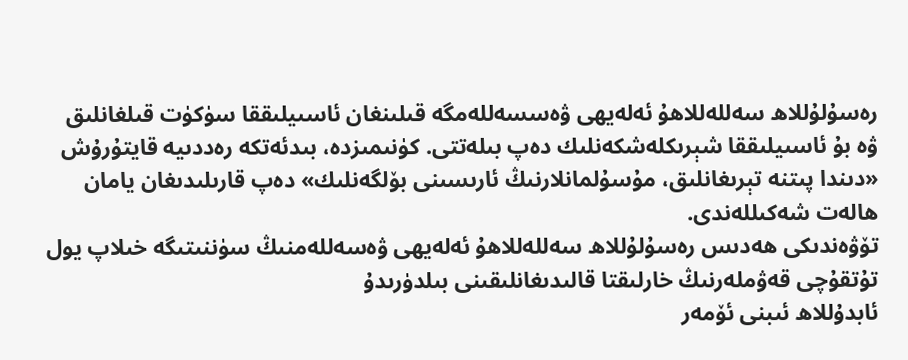رەسۇلۇللاھ سەللەللاھۇ ئەلەيھى ۋەسسەللەمگە قىلىنغان ئاسىيلىققا سۈكۈت قىلغانلىق ۋە بۇ ئاسىيلىققا شېرىكلەشكەنلىك دەپ بىلەتتى. كۈنىمىزدە، بىدئەتكە رەددىيە قايتۇرۇش «دىندا پىتنە تېرىغانلىق، مۇسۇلمانلارنىڭ ئارىسىنى بۆلگەنلىك» دەپ قارىلىدىغان يامان ھالەت شەكىللەندى.
تۆۋەندىكى ھەدىس رەسۇلۇللاھ سەللەللاھۇ ئەلەيھى ۋەسەللەمنىڭ سۈننىتىگە خىلاپ يول تۇتقۇچى قەۋملەرنىڭ خارلىقتا قالىدىغانلىقىنى بىلدۈرىدۇ
ئابدۇللاھ ئىبنى ئۆمەر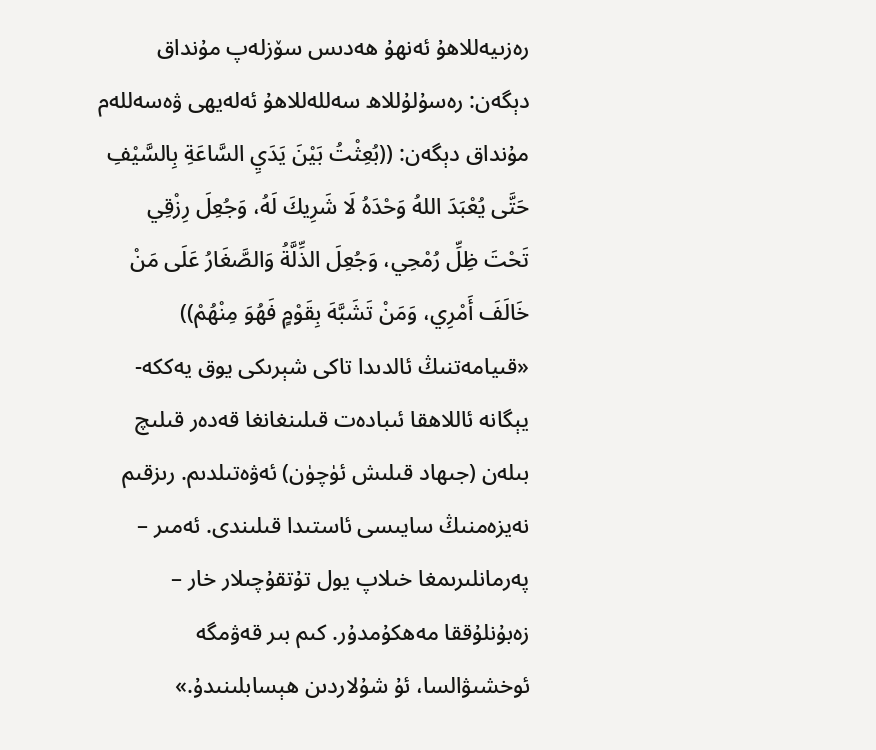رەزىيەللاھۇ ئەنھۇ ھەدىس سۆزلەپ مۇنداق دېگەن: رەسۇلۇللاھ سەللەللاھۇ ئەلەيھى ۋەسەللەم مۇنداق دېگەن: ((بُعِثْتُ بَيْنَ يَدَيِ السَّاعَةِ بِالسَّيْفِ حَتَّى يُعْبَدَ اللهُ وَحْدَهُ لَا شَرِيكَ لَهُ، وَجُعِلَ رِزْقِي تَحْتَ ظِلِّ رُمْحِي، وَجُعِلَ الذِّلَّةُ وَالصَّغَارُ عَلَى مَنْ خَالَفَ أَمْرِي، وَمَنْ تَشَبَّهَ بِقَوْمٍ فَهُوَ مِنْهُمْ)) «قىيامەتنىڭ ئالدىدا تاكى شېرىكى يوق يەككە- يېگانە ئاللاھقا ئىبادەت قىلىنغانغا قەدەر قىلىچ بىلەن (جىھاد قىلىش ئۈچۈن) ئەۋەتىلدىم. رىزقىم نەيزەمنىڭ سايىسى ئاستىدا قىلىندى. ئەمىر – پەرمانلىرىمغا خىلاپ يول تۇتقۇچىلار خار – زەبۇنلۇققا مەھكۇمدۇر. كىم بىر قەۋمگە ئوخشىۋالسا، ئۇ شۇلاردىن ھېسابلىنىدۇ.»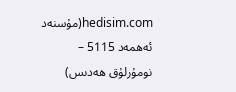hedisim.com(مۇسنەد ئەھمەد 5115 – نومۇرلۇق ھەدىس)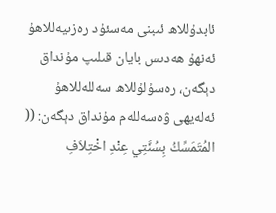ئابدۇللاھ ئىبنى مەسئۇد رەزىيەللاھۇ ئەنھۇ ھەدىس بايان قىلىپ مۇنداق دېگەن، رەسۇلۇللاھ سەللەللاھۇ ئەلەيھى ۋەسەللەم مۇنداق دېگەن: (( المُتَمَسِّكُ بِسُنَّتِي عِنْدِ اخْتِلاَفِ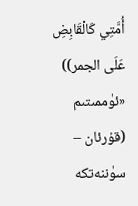أُمَّتِي كَالْقَابِضِ عَلَى الجمر)) «ئۈممىتىم (قۇرئان – سۈننەتكە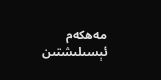مەھكەم ئېسىلىشتىن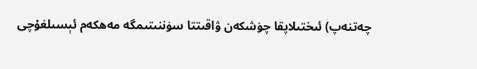چەتنەپ) ئىختىلاپقا چۈشكەن ۋاقىتتا سۈننىتىمگە مەھكەم ئېسىلغۇچى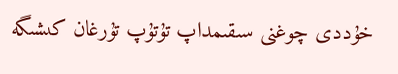خۇددى چوغنى سىقىمداپ تۇتۇپ تۇرغان كىشىگە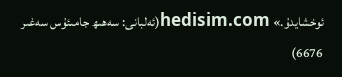ئوخشايدۇ.» hedisim.com(ئەلبانى: سەھىھ جامىئۇس سەغىر 6676)